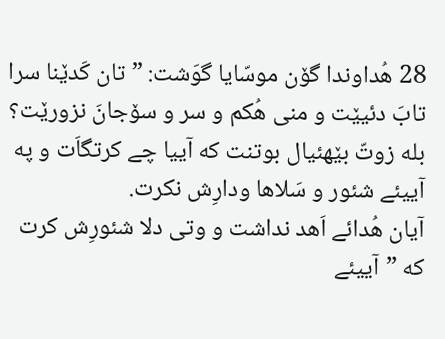28 هُداوندا گۆن موسّایا گوَشت: ”تان کَدێنا سرا تابَ دئیێت و منی هُکم و سر و سۆجانَ نزورێت؟
بله زوتّ بێهئیال بوتنت که آییا چے کرتگاَت و په آییئے شئور و سَلاها ودارِش نکرت.
آیان هُدائے اَهد نداشت و وتی دلا شئورِش کرت که ”آییئے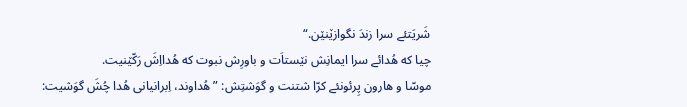شَریَتئے سرا زندَ نگوازێنێن.“
چیا که هُدائے سرا ایمانِش نێستاَت و باورِش نبوت که هُدااِشَ رَکّێنیت.
موسّا و هارون پِرئونئے کرّا شتنت و گوَشتِش: ”هُداوند، اِبرانیانی هُدا چُشَ گوَشیت: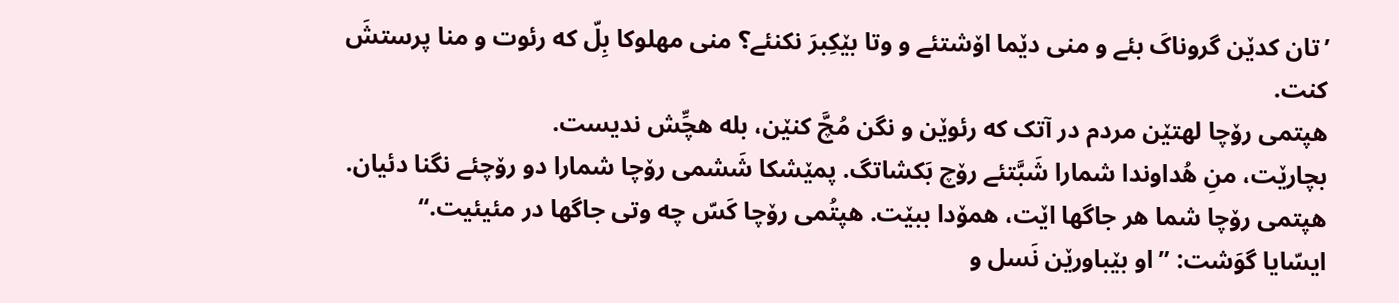’تان کدێن گروناکَ بئے و منی دێما اۆشتئے و وتا بێکِبرَ نکنئے؟ منی مهلوکا بِلّ که رئوت و منا پرستشَ کنت.
هپتمی رۆچا لهتێن مردم در آتک که رئوێن و نگن مُچَّ کنێن، بله هچِّش ندیست.
بچارێت، منِ هُداوندا شمارا شَبَّتئے رۆچ بَکشاتگ. پمێشکا شَشمی رۆچا شمارا دو رۆچئے نگنا دئیان. هپتمی رۆچا شما هر جاگها اێت، همۆدا ببێت. هپتُمی رۆچا کَسّ چه وتی جاگها در مئیئیت.“
ایسّایا گوَشت: ”او بێباورێن نَسل و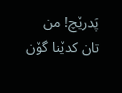پَدرێچ! من تان کدێنا گۆن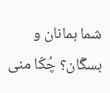شما بمانان و بسگّان؟ چُکّا منی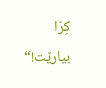کِرّا بیارێت!“